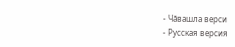- Чăвашла верси
- Русская версия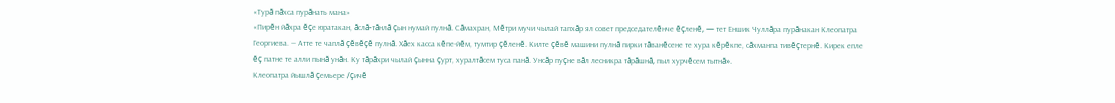«Турă пăхса пурăнать мана»
«Пирĕн йăхра ĕçе юратакан, ăслă-тăнлă çын нумай пулнă. Сăмахран, Мĕтри мучи чылай тапхăр ял совет председателĕнче ĕçленĕ, — тет Еншик Чуллăра пурăнакан Клеопатра Георгиева. — Атте те чаплă çĕвĕçĕ пулнă. Хăех касса кĕпе-йĕм, тумтир çĕленĕ. Килте çĕвĕ машини пулнă пирки тăванĕсене те хура кĕрĕкпе, сăхманпа тивĕçтернĕ. Кирек епле ĕç патне те алли пынă унăн. Ку тăрăхри чылай çынна çурт, хуралтăсем туса панă. Унсăр пуçне вăл лесникра тăрăшнă, пыл хурчĕсем тытнă».
Клеопатра йышлă çемьере /çичĕ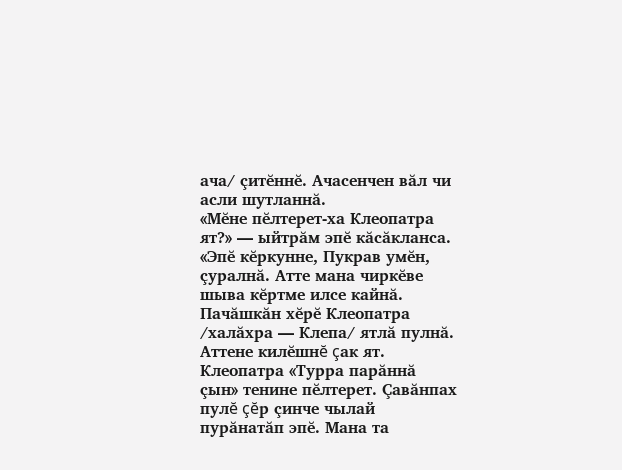ача/ çитĕннĕ. Ачасенчен вăл чи асли шутланнă.
«Мĕне пĕлтерет-ха Клеопатра ят?» — ыйтрăм эпĕ кăсăкланса. «Эпĕ кĕркунне, Пукрав умĕн, çуралнă. Атте мана чиркĕве шыва кĕртме илсе кайнă. Пачăшкăн хĕрĕ Клеопатра /халăхра — Клепа/ ятлă пулнă. Аттене килĕшнĕ çак ят. Клеопатра «Турра парăннă çын» тенине пĕлтерет. Çавăнпах пулĕ çĕр çинче чылай пурăнатăп эпĕ. Мана та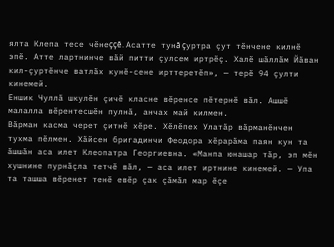ялта Клепа тесе чĕнеççĕ. Асатте тунă çуртра çут тĕнчене килнĕ эпĕ. Атте лартнинче вăй питти çулсем иртрĕç. Халĕ шăллăм Йăван кил-çуртĕнче ватлăх кунĕ-сене ирттеретĕп», — терĕ 94 çулти кинемей.
Еншик Чуллă шкулĕн çичĕ класне вĕренсе пĕтернĕ вăл. Ашшĕ малалла вĕрентесшĕн пулнă, анчах май килмен.
Вăрман касма черет çитнĕ хĕре. Хĕлĕпех Улатăр вăрманĕнчен тухма пĕлмен. Хăйсен бригадинчи Феодора хĕрарăма паян кун та ăшшăн аса илет Клеопатра Георгиевна. «Манпа юнашар тăр, эп мĕн хушнине пурнăçла тетчĕ вăл, — аса илет иртнине кинемей. — Упа та ташша вĕренет тенĕ евĕр çак çăмăл мар ĕçе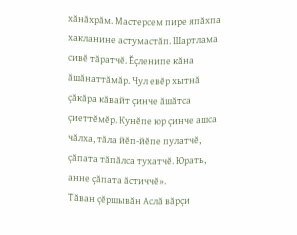хăнăхрăм. Мастерсем пире япăхпа хакланине астумастăп. Шартлама сивĕ тăратчĕ. Ĕçленипе кăна ăшăнаттăмăр. Чул евĕр хытнă çăкăра кăвайт çинче ăшăтса çиеттĕмĕр. Кунĕпе юр çинче ашса чăлха, тăла йĕп-йĕпе пулатчĕ, çăпата тăпăлса тухатчĕ. Юрать, анне çăпата ăстиччĕ».
Тăван çĕршывăн Аслă вăрçи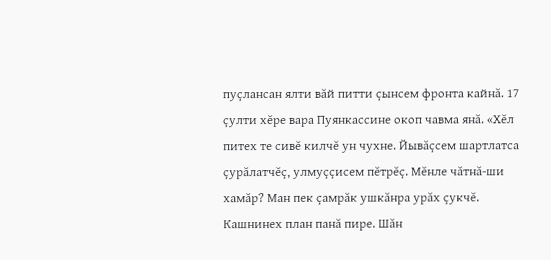пуçлансан ялти вăй питти çынсем фронта кайнă. 17 çулти хĕре вара Пуянкассине окоп чавма янă. «Хĕл питех те сивĕ килчĕ ун чухне. Йывăçсем шартлатса çурăлатчĕç, улмуççисем пĕтрĕç. Мĕнле чăтнă-ши хамăр? Ман пек çамрăк ушкăнра урăх çукчĕ. Кашнинех план панă пире. Шăн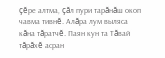çĕре алтма, çăл пури тарăнăш окоп чавма тивнĕ. Алăра лум выляса кăна тăратчĕ. Паян кун та Тăвай тăрăхĕ асран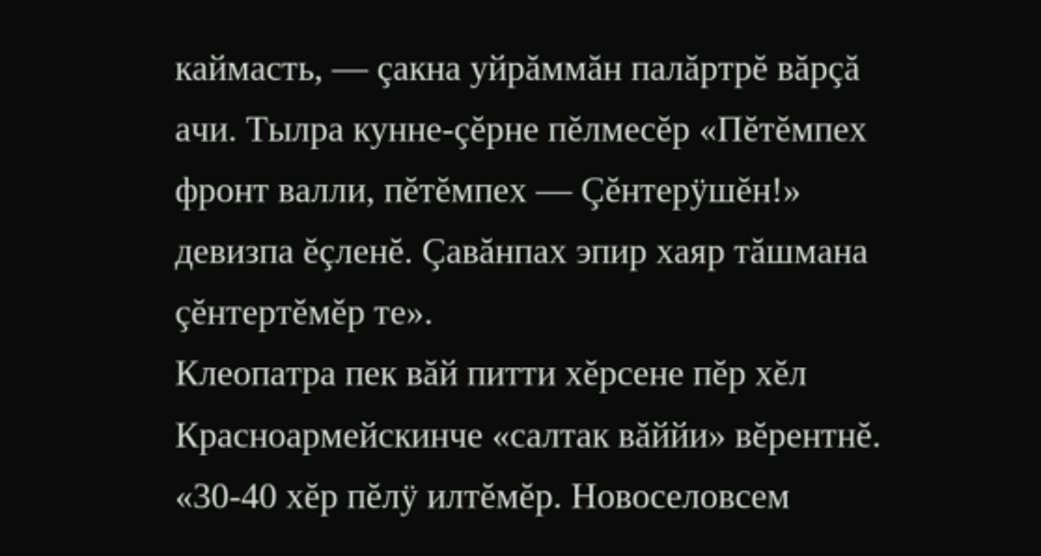каймасть, — çакна уйрăммăн палăртрĕ вăрçă ачи. Тылра кунне-çĕрне пĕлмесĕр «Пĕтĕмпех фронт валли, пĕтĕмпех — Çĕнтерÿшĕн!» девизпа ĕçленĕ. Çавăнпах эпир хаяр тăшмана çĕнтертĕмĕр те».
Клеопатра пек вăй питти хĕрсене пĕр хĕл Красноармейскинче «салтак вăййи» вĕрентнĕ. «30-40 хĕр пĕлÿ илтĕмĕр. Новоселовсем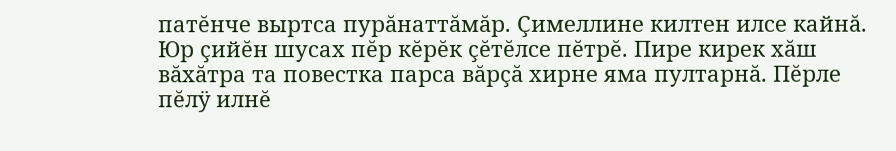патĕнче выртса пурăнаттăмăр. Çимеллине килтен илсе кайнă. Юр çийĕн шусах пĕр кĕрĕк çĕтĕлсе пĕтрĕ. Пире кирек хăш вăхăтра та повестка парса вăрçă хирне яма пултарнă. Пĕрле пĕлÿ илнĕ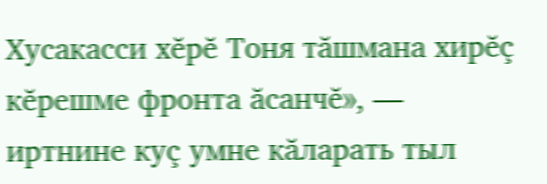Хусакасси хĕрĕ Тоня тăшмана хирĕç кĕрешме фронта ăсанчĕ», — иртнине куç умне кăларать тыл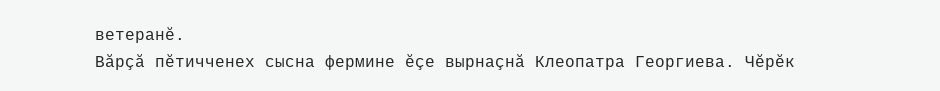ветеранĕ.
Вăрçă пĕтичченех сысна фермине ĕçе вырнаçнă Клеопатра Георгиева. Чĕрĕк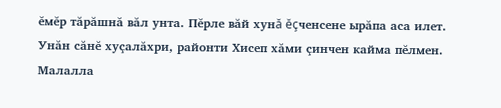ĕмĕр тăрăшнă вăл унта. Пĕрле вăй хунă ĕçченсене ырăпа аса илет. Унăн сăнĕ хуçалăхри, районти Хисеп хăми çинчен кайма пĕлмен. Малалла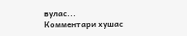вулас...
Комментари хушас